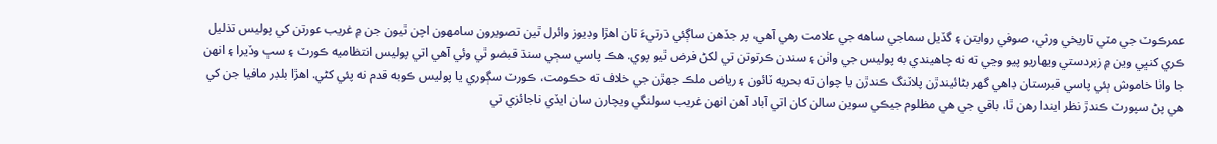عمرڪوٽ جي مٽي تاريخي ورثي، صوفي روايتن ۽ گڏيل سماجي ساهه جي علامت رهي آهي، پر جڏهن ساڳئي ڌرتيءَ تان اهڙا وڊيوز وائرل ٿين تصويرون سامهون اچن ٿيون جن ۾ غريب عورتن کي پوليس تذليل ڪري کنڀي وين ۾ زبردستي ويهاريو پيو وڃي ته نه چاھيندي به پوليس جي واٺن ۽ سندن ڪرتوتن تي لکڻ فرض ٿيو پوي. ھڪ پاسي سڄي سنڌ قبضو ٿي وئي آهي اتي پوليس انتظاميه ڪورٽ ۽ سڀ وڏيرا ۽ انھن جا واٺا خاموش ٻئي پاسي قبرستان ڊاھي گھر بڻائيندڙن پلاٽنگ ڪندڙن يا چوان ته بحريه ٽائون ۽ رياض ملڪ جھڙن جي خلاف ته حڪومت، ڪورٽ سڳوري يا پوليس ڪوبه قدم نه پئي کڻي. اھڙا بلڊر مافيا جن کي ھي پڻ سپورٽ ڪندڙ نظر ايندا رھن ٿا، باقي جي ھي مظلوم جيڪي سوين سالن کان اتي آباد آھن انھن غريب سولنگي ويچارن سان ايڏي ناجائزي تي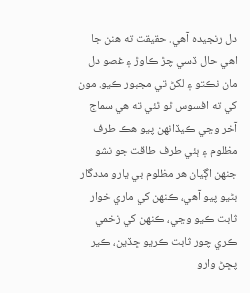دل رنجيده آھي. حقيقت ته ھنن جا اھي حال ڏسي چڙ ڪاوڙ ۽ غصو دل مان نڪتو ۽ لکڻ تي مجبور ڪيو. مون کي ته افسوس ٿو ٿئي ته ھي سماج آخر وڃي ڪيڏانھن پيو ھڪ طرف مظلوم ۽ ٻئي طرف طاقت جو نشو جنھن اڳيان ھر مظلوم بي يارو مددگار بڻيو پيو آهي، ڪنهن کي ماري خوار ثابت ڪيو وڃي، ڪنھن کي زخمي ڪري چور ثابت ڪريو ڇڏين، ڪير پڇڻ وارو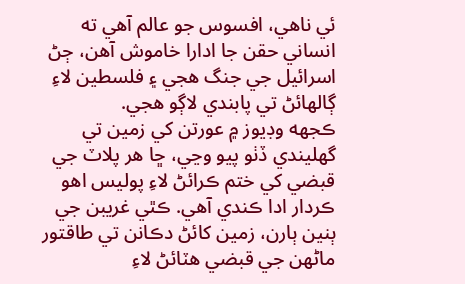ئي ناھي، افسوس جو عالم آهي ته انساني حقن جا ادارا خاموش آهن، ڄڻ اسرائيل جي جنگ ھجي ۽ فلسطين لاءِ ڳالھائڻ تي پابندي لاڳو هجي.
ڪجھه وڊيوز ۾ عورتن کي زمين تي گهليندي ڏٺو پيو وڃي، ڇا ھر پلاٽ جي قبضي کي ختم ڪرائڻ لاءِ پوليس اھو ڪردار ادا ڪندي آھي. ڪٿي غريبن جي ٻنين ٻارن، زمين کائڻ دڪانن تي طاقتور ماڻھن جي قبضي ھٽائڻ لاءِ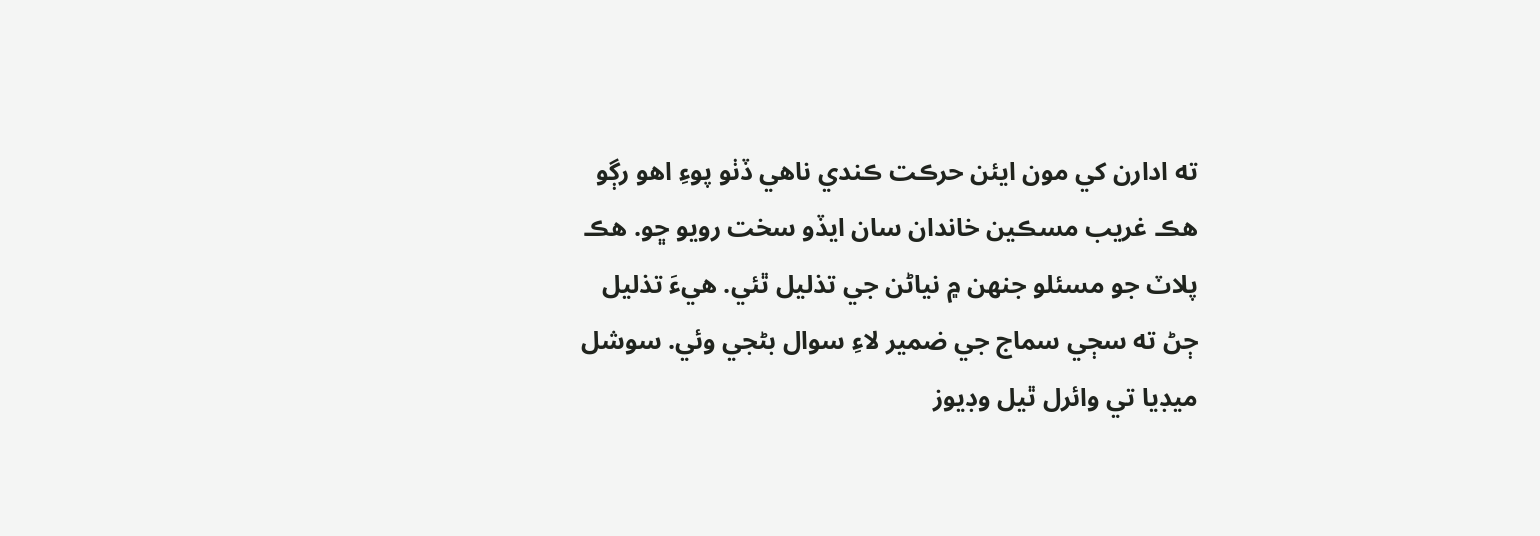ته ادارن کي مون ايئن حرڪت ڪندي ناھي ڏٺو پوءِ اهو رڳو هڪ غريب مسڪين خاندان سان ايڏو سخت رويو ڇو. هڪ پلاٽ جو مسئلو جنھن ۾ نياڻن جي تذليل ٿئي. ھيءَ تذليل ڄڻ ته سڄي سماج جي ضمير لاءِ سوال بڻجي وئي. سوشل ميڊيا تي وائرل ٿيل وڊيوز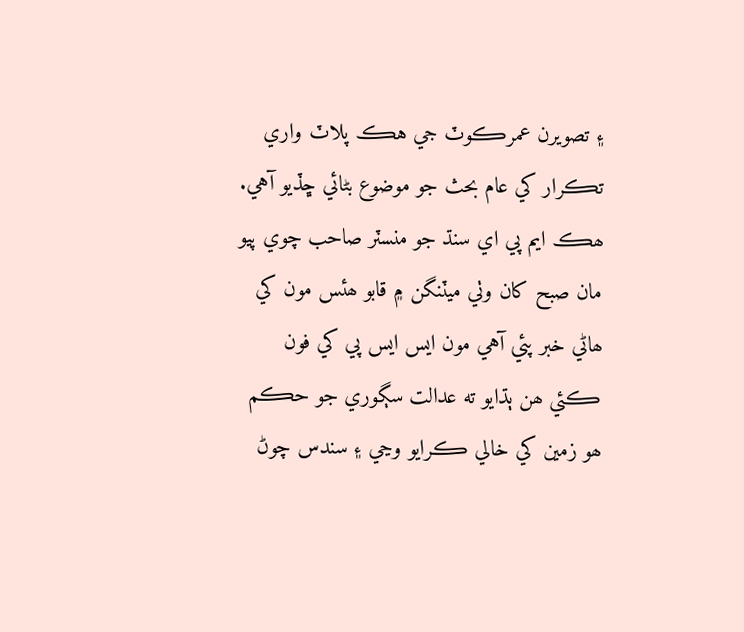۽ تصويرن عمرڪوٽ جي هڪ پلاٽ واري تڪرار کي عام بحث جو موضوع بڻائي ڇڏيو آهي. ھڪ ايم پي اي سنڌ جو منسٽر صاحب چوي پيو مان صبح کان وٺي ميٽنگن ۾ قابو ھئس مون کي ھاڻي خبر پئي آهي مون ايس ايس پي کي فون ڪئي ھن ٻڌايو ته عدالت سڳوري جو حڪم ھو زمين کي خالي ڪرايو وڃي ۽ سندس چوڻ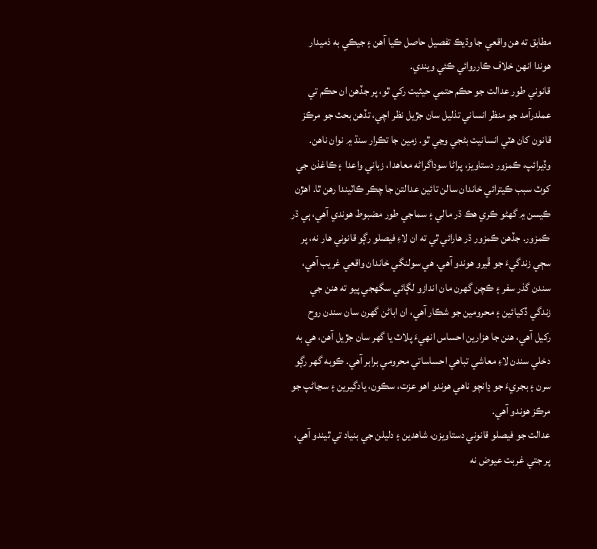مطابق ته هن واقعي جا وڌيڪ تفصيل حاصل ڪيا آهن ۽ جيڪي به ذميدار هوندا انھن خلاف ڪارروائي ڪئي ويندي.
قانوني طور عدالت جو حڪم حتمي حيثيت رکي ٿو، پر جڏهن ان حڪم تي عملدرآمد جو منظر انساني تذليل سان جڙيل نظر اچي، تڏهن بحث جو مرڪز قانون کان هٽي انسانيت بڻجي وڃي ٿو. زمين جا تڪرار سنڌ ۾ نوان ناهن. وڏيرائپ، ڪمزور دستاويز، پراڻا سوداگراڻه معاهدا، زباني واعدا ۽ ڪاغذن جي کوٽ سبب ڪيترائي خاندان سالن تائين عدالتن جا چڪر ڪاٽيندا رهن ٿا. اهڙن ڪيسن ۾ گهڻو ڪري هڪ ڌر مالي ۽ سماجي طور مضبوط هوندي آهي، ٻي ڌر ڪمزور. جڏهن ڪمزور ڌر هارائي ٿي ته ان لاءِ فيصلو رڳو قانوني هار نه، پر سڄي زندگيءَ جو ڦيرو هوندو آهي. ھي سولنگي خاندان واقعي غريب آهي، سندن گذر سفر ۽ ڪچن گھرن مان اندازو لڳائي سگھجي پيو ته ھنن جي زندگي ڏکيائين ۽ محرومين جو شڪار آھي، ان اباڻن گھرن سان سندن روح رکيل آھي، ھنن جا ھزارين احساس انهيءَ پلاٽ يا گهر سان جڙيل آھن، ھي به دخلي سندن لاءِ معاشي تباهي احساساتي محرومي برابر آهي. ڪوبه گهر رڳو سرن ۽ بجريءَ جو ڍانچو ناهي هوندو اهو عزت، سڪون، يادگيرين ۽ سڃاڻپ جو مرڪز هوندو آهي.
عدالت جو فيصلو قانوني دستاويزن، شاهدين ۽ دليلن جي بنياد تي ٿيندو آهي، پر جتي غربت عيوض نه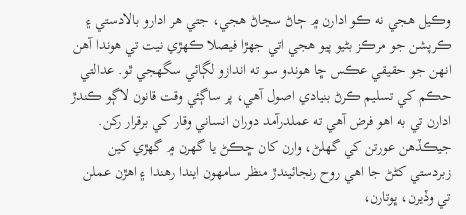وڪيل ھجي نه ڪو ادارن ۾ ڄاڻ سڃاڻ ھجي، جتي ھر ادارو بالادستي ۽ ڪرپشن جو مرڪز بڻيو پيو ھجي اتي جھڙا فيصلا ڪھڙي نيت تي ھوندا آهن انھن جو حقيقي عڪس ڇا ھوندو سو ته اندازو لڳائي سگھجي ٿو. عدالتي حڪم کي تسليم ڪرڻ بنيادي اصول آهي، پر ساڳئي وقت قانون لاڳو ڪندڙ ادارن تي به اهو فرض آهي ته عملدرآمد دوران انساني وقار کي برقرار رکن. جيڪڏهن عورتن کي گهلڻ، وارن کان ڇڪڻ يا گهرن ۾ گهڙي کين زبردستي کڻڻ جا اھي روح رنجائيندڙ منظر سامهون ايندا رهندا ۽ اهڙن عملن تي وڏيرن، ڀوتارن،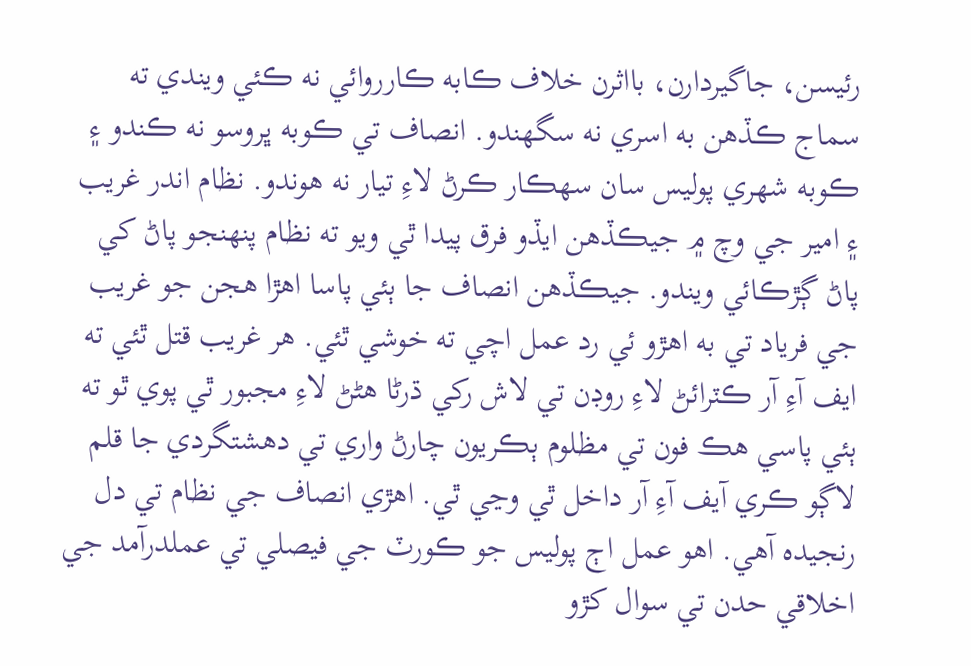رئيسن، جاگيردارن، بااثرن خلاف ڪابه ڪارروائي نه ڪئي ويندي ته سماج ڪڏهن به اسري نه سگهندو. انصاف تي ڪوبه ڀروسو نه ڪندو ۽ ڪوبه شهري پوليس سان سهڪار ڪرڻ لاءِ تيار نه هوندو. نظام اندر غريب ۽ امير جي وچ ۾ جيڪڏهن ايڏو فرق پيدا ٿي ويو ته نظام پنهنجو پاڻ کي پاڻ ڳڙڪائي ويندو. جيڪڏهن انصاف جا ٻئي پاسا اھڙا ھجن جو غريب جي فرياد تي به اھڙو ئي رد عمل اچي ته خوشي ٿئي. ھر غريب قتل ٿئي ته ايف آءِ آر ڪٽرائڻ لاءِ روڊن تي لاش رکي ڌرڻا ھڻڻ لاءِ مجبور ٿي پوي ٿو ته ٻئي پاسي ھڪ فون تي مظلوم ٻڪريون چارڻ واري تي دھشتگردي جا قلم لاڳو ڪري آيف آءِ آر داخل ٿي وڃي ٿي. اھڙي انصاف جي نظام تي دل رنجيده آھي. اهو عمل اڄ پوليس جو ڪورٽ جي فيصلي تي عملدرآمد جي اخلاقي حدن تي سوال کڙو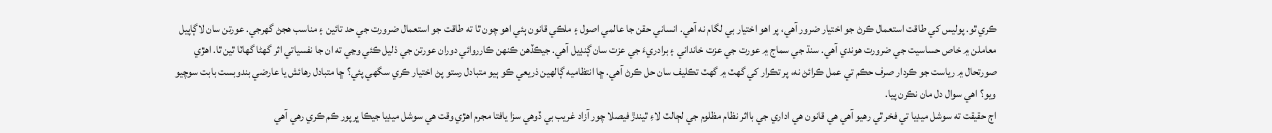ڪري ٿو. پوليس کي طاقت استعمال ڪرڻ جو اختيار ضرور آهي، پر اهو اختيار بي لگام نه آهي. انساني حقن جا عالمي اصول ۽ ملڪي قانون ٻئي اهو چون ٿا ته طاقت جو استعمال ضرورت جي حد تائين ۽ مناسب هجڻ گهرجي. عورتن سان لاڳاپيل معاملن ۾ خاص حساسيت جي ضرورت هوندي آهي. سنڌ جي سماج ۾ عورت جي عزت خانداني ۽ برادريءَ جي عزت سان ڳنڍيل آهي. جيڪڏهن ڪنهن ڪارروائي دوران عورتن جي ذليل ڪئي وڃي ته ان جا نفسياتي اثر گهڻا گهاٽا ٿين ٿا. اهڙي صورتحال ۾ رياست جو ڪردار صرف حڪم تي عمل ڪرائڻ نه، پر تڪرار کي گهٽ ۾ گهٽ تڪليف سان حل ڪرڻ آهي. ڇا انتظاميه ڳالهين ذريعي ڪو ٻيو متبادل رستو پڻ اختيار ڪري سگهي پئي؟ ڇا متبادل رهائش يا عارضي بندوبست بابت سوچيو ويو؟ اھي سوال دل مان نڪرن پيا.
اڄ حقيقت ته سوشل ميڊيا تي فخر ٿي رھيو آھي ھي قانون ھي اداري جي بااثر نظام مظلوم جي لڄالٽ لاءِ ٿيندڙ فيصلا چور آزاد غريب بي ڏوھي سزا يافتا مجرم اھڙي وقت ھي سوشل ميڊيا جيڪا ڀرپور ڪم ڪري رھي آھي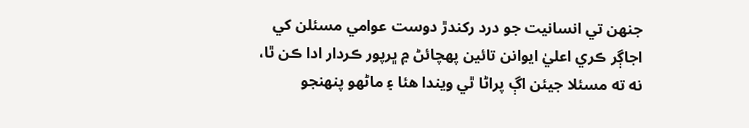جنھن تي انسانيت جو درد رکندڙ دوست عوامي مسئلن کي اجاڳر ڪري اعليٰ ايوانن تائين پھچائڻ ۾ ڀرپور ڪردار ادا ڪن ٿا، نه ته مسئلا جيئن اڳ پراڻا ٿي ويندا ھئا ۽ ماڻھو پنھنجو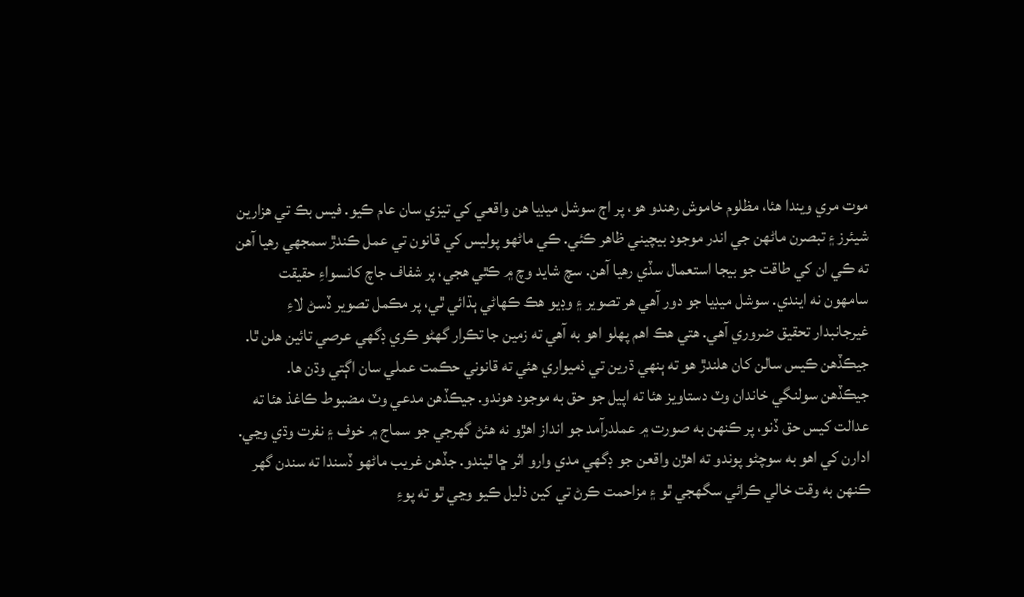موت مري ويندا ھئا، مظلوم خاموش رهندو هو، پر اڄ سوشل ميڊيا هن واقعي کي تيزي سان عام ڪيو. فيس بڪ تي هزارين شيئرز ۽ تبصرن ماڻهن جي اندر موجود بيچيني ظاهر ڪئي. ڪي ماڻهو پوليس کي قانون تي عمل ڪندڙ سمجهي رهيا آهن ته ڪي ان کي طاقت جو بيجا استعمال سڏي رهيا آهن. سچ شايد وچ ۾ ڪٿي هجي، پر شفاف جاچ کانسواءِ حقيقت سامهون نه ايندي. سوشل ميڊيا جو دور آهي هر تصوير ۽ وڊيو هڪ ڪهاڻي ٻڌائي ٿي، پر مڪمل تصوير ڏسڻ لاءِ غيرجانبدار تحقيق ضروري آهي. هتي هڪ اهم پهلو اهو به آهي ته زمين جا تڪرار گهڻو ڪري ڊگهي عرصي تائين هلن ٿا. جيڪڏهن ڪيس سالن کان هلندڙ هو ته ٻنهي ڌرين تي ذميواري هئي ته قانوني حڪمت عملي سان اڳتي وڌن ها. جيڪڏهن سولنگي خاندان وٽ دستاويز هئا ته اپيل جو حق به موجود هوندو. جيڪڏهن مدعي وٽ مضبوط ڪاغذ هئا ته عدالت کيس حق ڏنو، پر ڪنهن به صورت ۾ عملدرآمد جو انداز اهڙو نه هئڻ گهرجي جو سماج ۾ خوف ۽ نفرت وڌي وڃي.
ادارن کي اهو به سوچڻو پوندو ته اهڙن واقعن جو ڊگهي مدي وارو اثر ڇا ٿيندو. جڏهن غريب ماڻهو ڏسندا ته سندن گهر ڪنهن به وقت خالي ڪرائي سگهجي ٿو ۽ مزاحمت ڪرڻ تي کين ذليل ڪيو وڃي ٿو ته پوءِ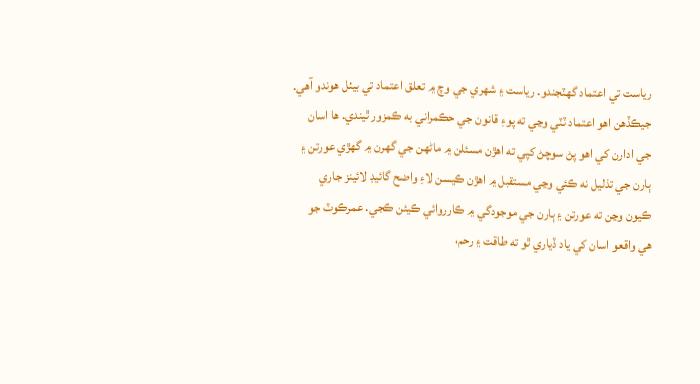رياست تي اعتماد گهٽجندو. رياست ۽ شهري جي وچ ۾ تعلق اعتماد تي بيٺل هوندو آهي. جيڪڏهن اهو اعتماد ٽٽي وڃي ته پوءِ قانون جي حڪمراني به ڪمزور ٿيندي. ھا اسان جي ادارن کي اھو پڻ سوچڻ کپي ته اھڙن مسئلن ۾ ماڻھن جي گھرن ۾ گھڙي عورتن ۽ ٻارن جي تذليل نه ڪئي وڃي مستقبل ۾ اهڙن ڪيسن لاءِ واضح گائيڊ لائينز جاري ڪيون وڃن ته عورتن ۽ ٻارن جي موجودگي ۾ ڪارروائي ڪيئن ڪجي. عمرڪوٽ جو هي واقعو اسان کي ياد ڏياري ٿو ته طاقت ۽ رحم،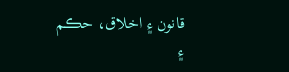قانون ۽ اخلاق، حڪم ۽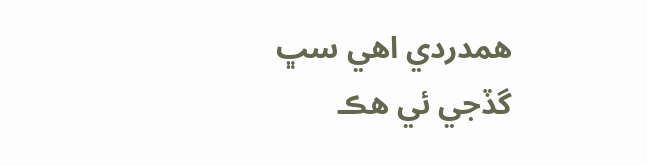همدردي اهي سڀ گڏجي ئي هڪ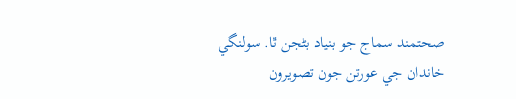صحتمند سماج جو بنياد بڻجن ٿا. سولنگي خاندان جي عورتن جون تصويرون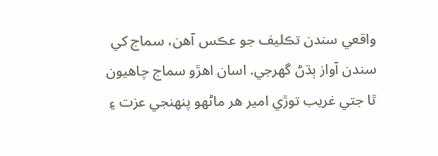واقعي سندن تڪليف جو عڪس آهن، سماج کي سندن آواز ٻڌڻ گهرجي. اسان اهڙو سماج چاهيون ٿا جتي غريب توڙي امير ھر ماڻھو پنھنجي عزت ۽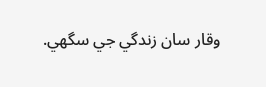وقار سان زندگي جي سگهي.